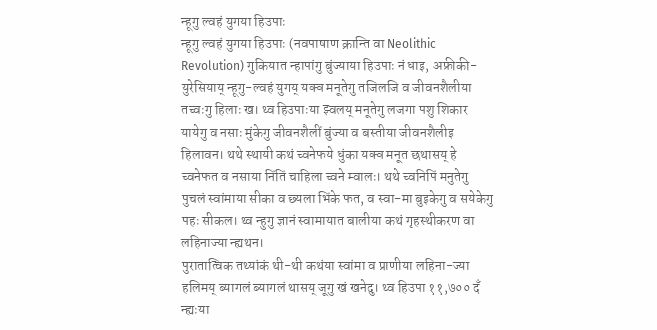न्हूगु ल्वहं युगया हिउपाः
न्हूगु ल्वहं युगया हिउपाः (नवपाषाण क्रान्ति वा Neolithic Revolution) गुकियात न्हापांगु बुंज्याया हिउपाः नं धाइ, अफ्रीकी-युरेसियाय् न्हूगु-ल्वहं युगय् यक्व मनूतेगु तजिलजि व जीवनशैलीया तच्वःगु हिलाः ख। थ्व हिउपाःया झ्वलय् मनूतेगु लजगा पशु शिकार यायेगु व नसाः मुंकेगु जीवनशैलीं बुंज्या व बस्तीया जीवनशैलीइ हिलावन। थथे स्थायी कथं च्वनेफये धुंका यक्व मनूत छथासय् हे च्वनेफत व नसाया निंतिं चाहिला च्वने म्वालः। थथे च्वनिपिं मनुतेगु पुचलं स्वांमाया सीका व छ्यला भिंके फत, व स्वा-मा बुइकेगु व सयेकेगु पहः सीकल। थ्व न्हुगु ज्ञानं स्वामायात बालीया कथं गृहस्थीकरण वा लहिनाज्या न्ह्यथन।
पुरातात्विक तथ्यांकं थी-थी कथंया स्वांमा व प्राणीया लहिना-ज्या हलिमय् ब्यागलं ब्यागलं थासय् जूगु खं खनेदु। थ्व हिउपा ११,७०० दँ न्ह्यःया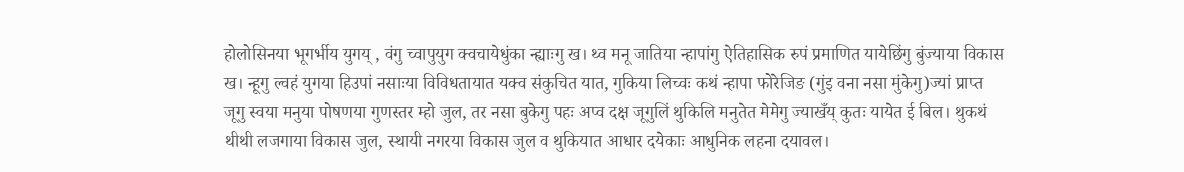होलोसिनया भूगर्भीय युगय् , वंगु च्वापुयुग क्वचायेधुंका न्ह्याःगु ख। थ्व मनू जातिया न्हापांगु ऐतिहासिक रुपं प्रमाणित यायेछिंगु बुंज्याया विकास ख। न्हूगु ल्वहं युगया हिउपां नसाःया विविधतायात यक्व संकुचित यात, गुकिया लिच्वः कथं न्हापा फोरेजिङ (गुंइ वना नसा मुंकेगु)ज्यां प्राप्त जूगु स्वया मनुया पोषणया गुणस्तर म्हो जुल, तर नसा बुकेगु पहः अप्व दक्ष जूगुलिं थुकिलि मनुतेत मेमेगु ज्याखँय् कुतः यायेत ई बिल। थुकथं थीथी लजगाया विकास जुल, स्थायी नगरया विकास जुल व थुकियात आधार दयेकाः आधुनिक लहना दयावल।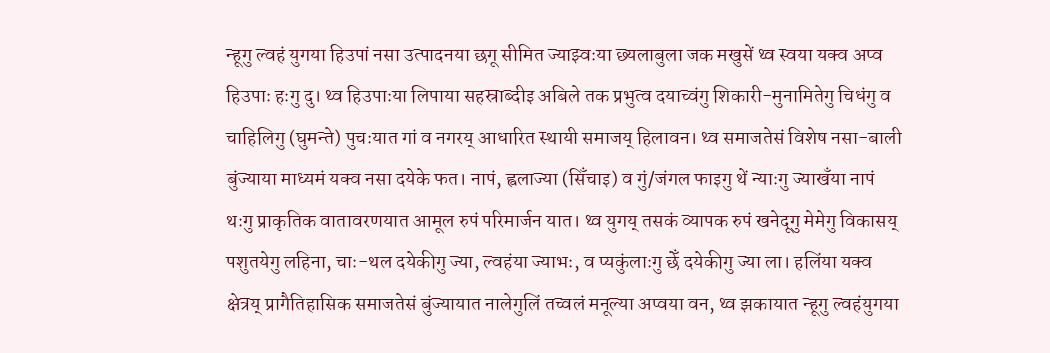न्हूगु ल्वहं युगया हिउपां नसा उत्पादनया छगू सीमित ज्याझ्वःया छ्यलाबुला जक मखुसें थ्व स्वया यक्व अप्व हिउपाः हःगु दु। थ्व हिउपाःया लिपाया सहस्राब्दीइ अबिले तक प्रभुत्व दयाच्वंगु शिकारी-मुनामितेगु चिधंगु व चाहिलिगु (घुमन्ते) पुचःयात गां व नगरय् आधारित स्थायी समाजय् हिलावन। थ्व समाजतेसं विशेष नसा-बाली बुंज्याया माध्यमं यक्व नसा दयेके फत। नापं, ह्वलाज्या (सिँचाइ) व गुं/जंगल फाइगु थें न्याःगु ज्याखँया नापं थःगु प्राकृतिक वातावरणयात आमूल रुपं परिमार्जन यात। थ्व युगय् तसकं व्यापक रुपं खनेदूगु मेमेगु विकासय् पशुतयेगु लहिना, चाः-थल दयेकीगु ज्या, ल्वहंया ज्याभः, व प्यकुंलाःगु छेँ दयेकीगु ज्या ला। हलिंया यक्व क्षेत्रय् प्रागैतिहासिक समाजतेसं बुंज्यायात नालेगुलिं तच्वलं मनूल्या अप्वया वन, थ्व झकायात न्हूगु ल्वहंयुगया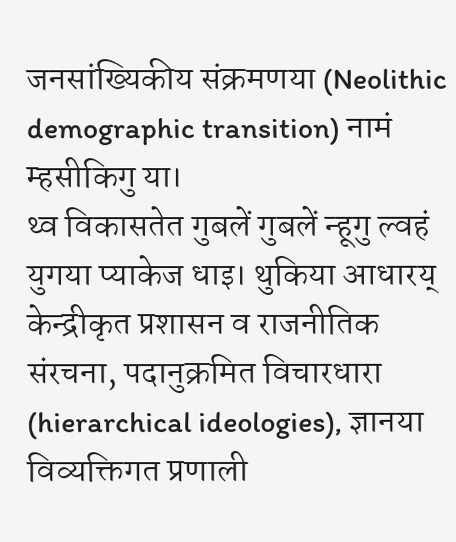जनसांख्यिकीय संक्रमणया (Neolithic demographic transition) नामं म्हसीकिगु या।
थ्व विकासतेत गुबलें गुबलें न्हूगु ल्वहं युगया प्याकेज धाइ। थुकिया आधारय् केन्द्रीकृत प्रशासन व राजनीतिक संरचना, पदानुक्रमित विचारधारा (hierarchical ideologies), ज्ञानया विव्यक्तिगत प्रणाली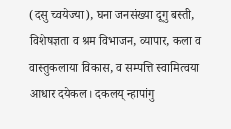(दसु च्वयेज्या), घना जनसंख्या दूगु बस्ती, विशेषज्ञता व श्रम विभाजन, व्यापार, कला व वास्तुकलाया विकास, व सम्पत्ति स्वामित्वया आधार दयेकल। दकलय् न्हापांगु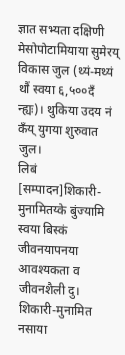ज्ञात सभ्यता दक्षिणी मेसोपोटामियाया सुमेरय् विकास जुल (थ्यं-मथ्यं थौं स्वया ६,५००दँ न्ह्यः)। थुकिया उदय नं कँय् युगया शुरुवात जुल।
लिबं
[सम्पादन]शिकारी-मुनामितय्के बुंज्यामि स्वया बिस्कं जीवनयापनया आवश्यकता व जीवनशैली दु। शिकारी-मुनामित नसाया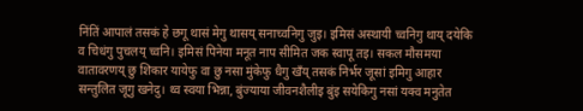निंतिं आपालं तसकं हे छगू थासं मेगु थासय् सनाच्वनिगु जुइ। इमिसं अस्थायी च्वनिगु थाय् दयेकि व चिधंगु पुचलय् च्वनि। इमिसं पिनेया मनूत नाप सीमित जक स्वापू तइ। सकल मौसमया वातावरणय् छु शिकार यायेफु वा छु नसा मुंकेफु धैगु खँय् तसकं निर्भर जूसां इमिगु आहार सन्तुलित जूगु खनेदु। थ्व स्वया भिन्ना, बुंज्याया जीवनशैलीइ बुंइ सयेकिगु नसां यक्व मनुतेत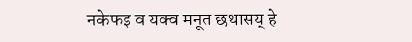नकेफइ व यक्व मनूत छथासय् हे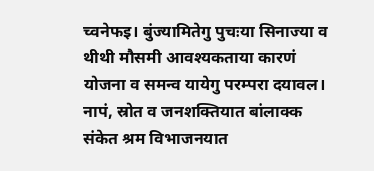च्वनेफइ। बुंज्यामितेगु पुचःया सिनाज्या व थीथी मौसमी आवश्यकताया कारणं योजना व समन्व यायेगु परम्परा दयावल। नापं, स्रोत व जनशक्तियात बांलाक्क संकेत श्रम विभाजनयात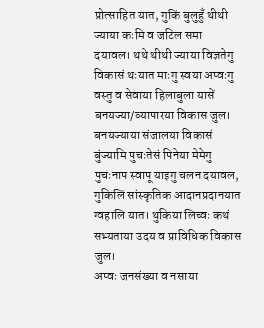प्रोत्साहित यात, गुकिं बुलुहुँ थीथी ज्याया कःमि व जटिल समा दयावल। थथे थीथी ज्याया विज्ञतेगु विकासं थःयात माःगु स्वया अप्वःगु वस्तु व सेवाया हिलाबुला यासें बनयज्या/व्यापारया विकास जुल। बनयज्याया संजालया विकासं बुंज्यामि पुचःतेसं पिनेया मेमेगु पुचःनाप स्वापू याइगु चलन दयावल, गुकिलिं सांस्कृतिक आदानप्रदानयात ग्वहालि यात। थुकिया लिच्वः कथं सभ्यताया उदय व प्राविधिक विकास जुल।
अप्वः जनसंख्या व नसाया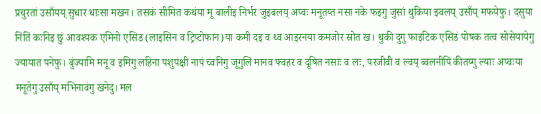प्रचुरतां उसाँयय् सुधार धाःसा मखन। तसकं सीमित कथंया मू बालीइ निर्भर जुइबलय् अप्वः मनूतय्त नसा नके फइगु जुसां थुकिया झ्वलय् उसाँय् मफयेफु। दसुया निंतिं कःनिइ छुं आवश्यक एमिनो एसिड (लाइसिन व ट्रिप्टोफान)या कमी दइ व थ्व आइरनया कमजोर स्रोत ख। थुकी दुगु फाइटिक एसिडं पोषक तत्व सोसेयायेगु ज्यायात पनेफु। बुंज्यामि मनू व इमिगु लहिना पशुपंक्षी नापं च्वनिगु जूगुलिं मानव फ्वहर व दूषित नसाः व लः, परजीवी व ल्वय् ब्वलनीपिं कीतय्गु ल्याः अप्वःया मनूतेगु उसाँय् मभिनावंगु खनेदु। मल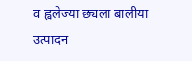व ह्वलेज्या छ्यला बालीया उत्पादन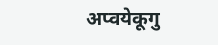अप्वयेकूगु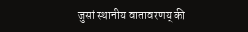जुसां स्थानीय वातावरणय् की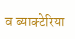व ब्याक्टेरिया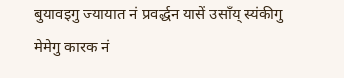बुयावइगु ज्यायात नं प्रवर्द्धन यासें उसाँय् स्यंकीगु मेमेगु कारक नं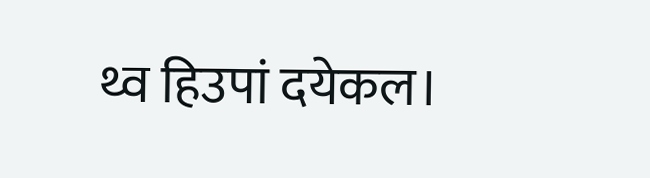थ्व हिउपां दयेकल।